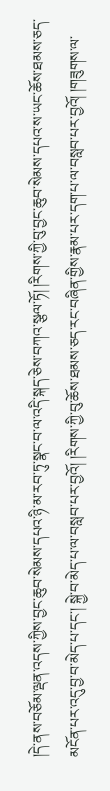།དེ་ནས་བཅོམ་ལྡན་འདས་ཀྱིས་བྱང་ཆུབ་སེམས་དཔའ་ཉི་མ་རབ་ཏུ་སྣང་བ་ལ་འདི་སྐད་ཅེས་བཀའ་སྩལ་ཏོ། །རིགས་ཀྱི་བུ་བྱང་ཆུབ་སེམས་དཔའ་ས་ཡང་ཆོས་ཐམས་ཅད་མངོན་པར་འདུ་བྱ་བ་མེད་པ་དང་། སྐྱེ་བ་མེད་པ་ལ་བསླབ་པར་བྱའོ། །རིགས་ཀྱི་བུ་ཆོས་ཐམས་ཅད་རང་བཞིན་གྱིས་རྣམ་པར་དག་པ་ལ་བསླབ་པར་བྱའོ། །གཟུགས་ལ་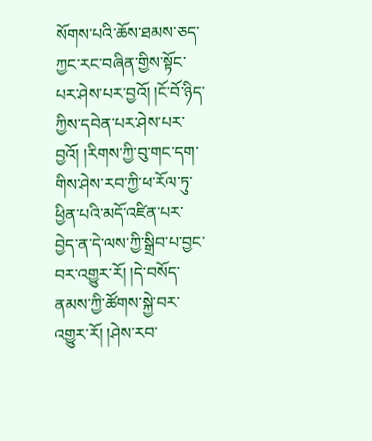སོགས་པའི་ཆོས་ཐམས་ཅད་ཀྱང་རང་བཞིན་གྱིས་སྟོང་པར་ཤེས་པར་བྱའོ། །ངོ་བོ་ཉིད་ཀྱིས་དབེན་པར་ཤེས་པར་བྱའོ། །རིགས་ཀྱི་བུ་གང་དག་གིས་ཤེས་རབ་ཀྱི་ཕ་རོལ་ཏུ་ཕྱིན་པའི་མདོ་འཛིན་པར་བྱེད་ན་དེ་ལས་ཀྱི་སྒྲིབ་པ་བྱང་བར་འགྱུར་རོ། །དེ་བསོད་ནམས་ཀྱི་ཚོགས་སྐྱེ་བར་འགྱུར་རོ། །ཤེས་རབ་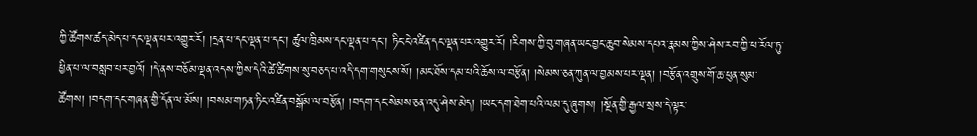ཀྱི་ཚོགས་ཚད་མེད་པ་དང་ལྡན་པར་འགྱུར་རོ། །དྲན་པ་དང་ལྡན་པ་དང་། ཚུལ་ཁྲིམས་དང་ལྡན་པ་དང་། ཏིང་ངེ་འཛིན་དང་ལྡན་པར་འགྱུར་རོ། །རིགས་ཀྱི་བུ་གཞན་ཡང་བྱང་ཆུབ་སེམས་དཔའ་རྣམས་ཀྱིས་ཤེས་རབ་ཀྱི་ཕ་རོལ་ཏུ་ཕྱིན་པ་ལ་བསླབ་པར་བྱའོ། །དེ་ནས་བཅོམ་ལྡན་འདས་ཀྱིས་དེའི་ཚེ་ཚིགས་སུ་བཅད་པ་འདི་དག་གསུངས་སོ། །མང་ཐོས་དམ་པའི་ཆོས་ལ་བརྩོན། །སེམས་ཅན་ཀུན་ལ་བྱམས་པར་ལྡན། །བརྩོན་འགྲུས་གོ་ཆ་ཕུན་སུམ་ཚོགས། །བདག་དང་གཞན་གྱི་དོན་ལ་མོས། །བསམ་གཏན་ཏིང་འཛིན་བསྒོམ་ལ་བརྩོན། །བདག་དང་སེམས་ཅན་འདུ་ཤེས་མེད། །ཡང་དག་ཐེག་པའི་ལམ་དུ་ཞུགས། །སྔོན་གྱི་རྒྱལ་སྲས་དེ་ལྟར་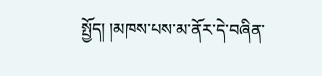སྤྱོད། །མཁས་པས་མ་ནོར་དེ་བཞིན་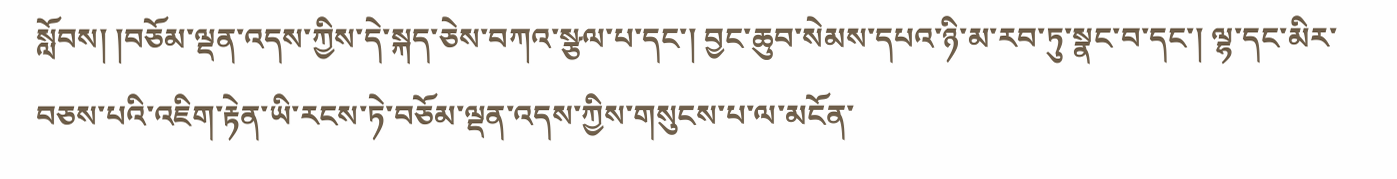སློབས། །བཅོམ་ལྡན་འདས་ཀྱིས་དེ་སྐད་ཅེས་བཀའ་སྩལ་པ་དང་། བྱང་ཆུབ་སེམས་དཔའ་ཉི་མ་རབ་ཏུ་སྣང་བ་དང་། ལྷ་དང་མིར་བཅས་པའི་འཇིག་རྟེན་ཡི་རངས་ཏེ་བཅོམ་ལྡན་འདས་ཀྱིས་གསུངས་པ་ལ་མངོན་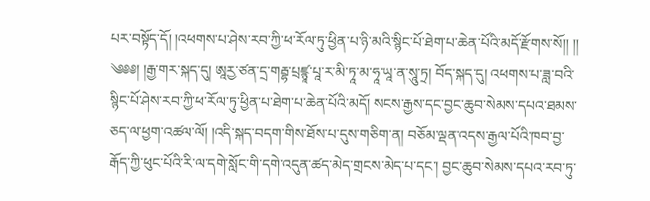པར་བསྟོད་དོ། །འཕགས་པ་ཤེས་རབ་ཀྱི་ཕ་རོལ་ཏུ་ཕྱིན་པ་ཉི་མའི་སྙིང་པོ་ཐེག་པ་ཆེན་པོའི་མདོ་རྫོགས་སོ།། །། ༄༅༅། །རྒྱ་གར་སྐད་དུ། ཨཱརྱ་ཙན་དྲ་གརྦྷ་པྲཛྙཱ་པཱ་ར་མི་ཏཱ་མ་ཧཱ་ཡཱ་ན་སཱུ་ཏྲ། བོད་སྐད་དུ། འཕགས་པ་ཟླ་བའི་སྙིང་པོ་ཤེས་རབ་ཀྱི་ཕ་རོལ་ཏུ་ཕྱིན་པ་ཐེག་པ་ཆེན་པོའི་མདོ། སངས་རྒྱས་དང་བྱང་ཆུབ་སེམས་དཔའ་ཐམས་ཅད་ལ་ཕྱག་འཚལ་ལོ། །འདི་སྐད་བདག་གིས་ཐོས་པ་དུས་གཅིག་ན། བཅོམ་ལྡན་འདས་རྒྱལ་པོའི་ཁབ་བྱ་རྒོད་ཀྱི་ཕུང་པོའི་རི་ལ་དགེ་སློང་གི་དགེ་འདུན་ཚད་མེད་གྲངས་མེད་པ་དང་། བྱང་ཆུབ་སེམས་དཔའ་རབ་ཏུ་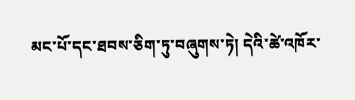མང་པོ་དང་ཐབས་ཅིག་ཏུ་བཞུགས་ཏེ། དེའི་ཚེ་འཁོར་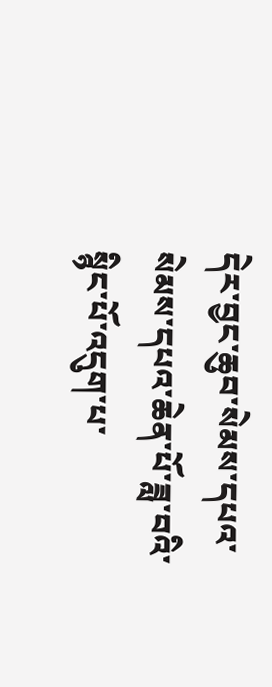དེར་བྱང་ཆུབ་སེམས་དཔའ་སེམས་དཔའ་ཆེན་པོ་ཟླ་བའི་སྙིང་པོ་འདུག་པ་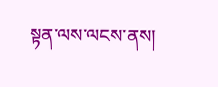སྟན་ལས་ལངས་ནས།